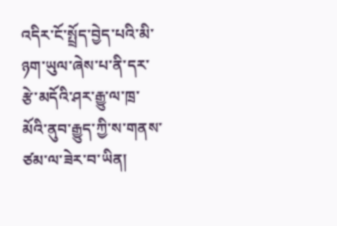འདིར་ངོ་སྤྲོད་བྱེད་པའི་མི་ཉག་ཡུལ་ཞེས་པ་ནི་དར་རྩེ་མདོའི་ཤར་རྒྱུ་ལ་ཁྲ་མོའི་ནུབ་རྒྱུད་ཀྱི་ས་གནས་ཙམ་ལ་ཟེར་བ་ཡིན།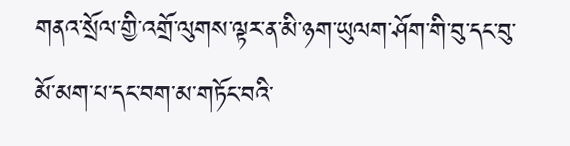གནའ་སྲོལ་གྱི་འགྲོ་ལུགས་ལྟར་ན་མི་ཉག་ཡུལག་ཤོག་གི་བུ་དང་བུ་མོ་མག་པ་དང་བག་མ་གཏོང་བའི་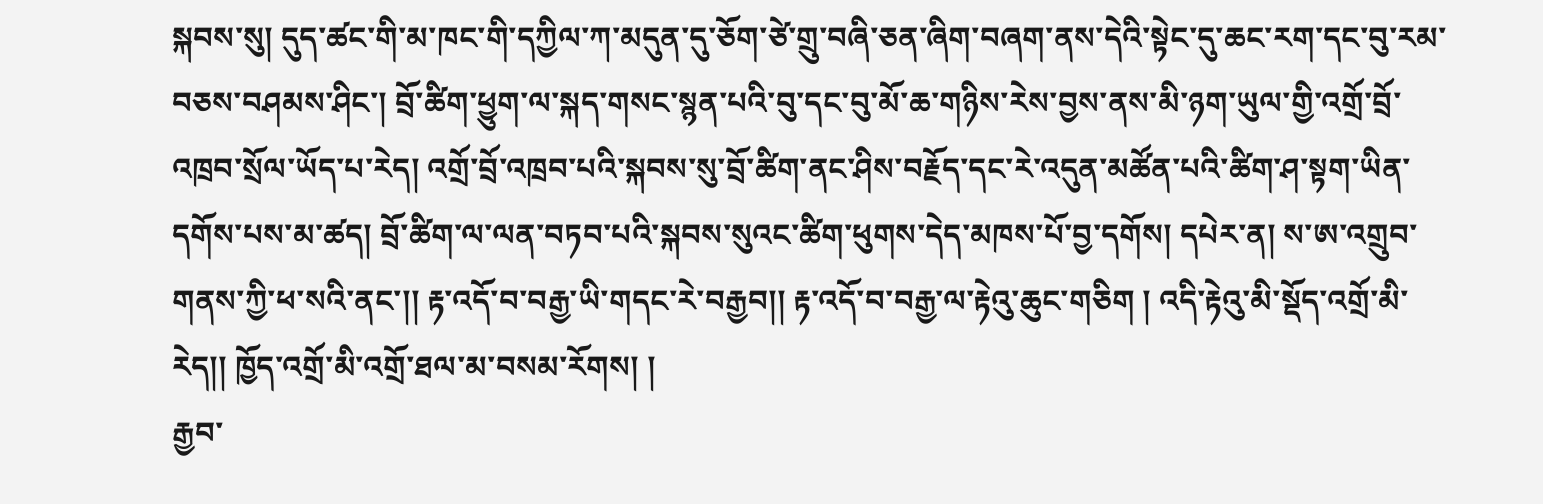སྐབས་སུ། དུད་ཚང་གི་མ་ཁང་གི་དཀྱིལ་ཀ་མདུན་དུ་ཅོག་ཙེ་གྲུ་བཞི་ཅན་ཞིག་བཞག་ནས་དེའི་སྟེང་དུ་ཆང་རག་དང་བུ་རམ་བཅས་བཤམས་ཤིང་། བྲོ་ཚིག་ཕྱུག་ལ་སྐད་གསང་སྙན་པའི་བུ་དང་བུ་མོ་ཆ་གཉིས་རེས་བྱས་ནས་མི་ཉག་ཡུལ་གྱི་འགྲོ་བྲོ་འཁྲབ་སྲོལ་ཡོད་པ་རེད། འགྲོ་བྲོ་འཁྲབ་པའི་སྐབས་སུ་བྲོ་ཚིག་ནང་ཤིས་བརྗོད་དང་རེ་འདུན་མཚོན་པའི་ཚིག་ཤ་སྟག་ཡིན་དགོས་པས་མ་ཚད། བྲོ་ཚིག་ལ་ལན་བཏབ་པའི་སྐབས་སུའང་ཚིག་ཕུགས་དེད་མཁས་པོ་བྱ་དགོས། དཔེར་ན། ས་ཨ་འགྲུབ་གནས་ཀྱི་ཕ་སའི་ནང་།། རྟ་འདོ་བ་བརྒྱ་ཡི་གདང་རེ་བརྒྱབ།། རྟ་འདོ་བ་བརྒྱ་ལ་རྟེའུ་ཆུང་གཅིག ། འདི་རྟེའུ་མི་སྡོད་འགྲོ་མི་རེད།། ཁྱོད་འགྲོ་མི་འགྲོ་ཐལ་མ་བསམ་རོགས། །
རྒྱབ་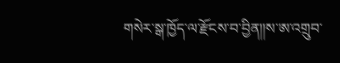གསེར་སྒ་ཁྱོད་ལ་རྫོངས་བ་བྱིན།།ས་ཨ་འགྲུབ་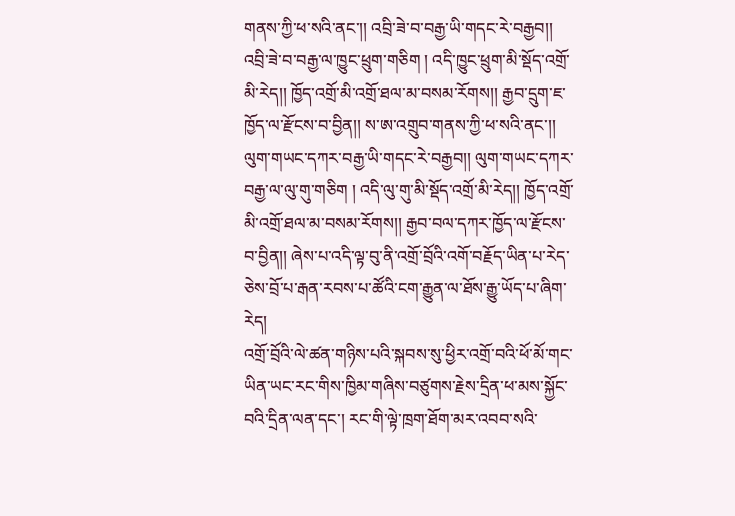གནས་ཀྱི་ཕ་སའི་ནང་།། འབྲི་ཟེ་བ་བརྒྱ་ཡི་གདང་རེ་བརྒྱབ།། འབྲི་ཟེ་བ་བརྒྱ་ལ་ཁྱུང་ཕྲུག་གཅིག ། འདི་ཁྱུང་ཕྲུག་མི་སྡོད་འགྲོ་མི་རེད།། ཁྱོད་འགྲོ་མི་འགྲོ་ཐལ་མ་བསམ་རོགས།། རྒྱབ་དྲུག་ཇ་ཁྱོད་ལ་རྫོངས་བ་བྱིན།། ས་ཨ་འགྲུབ་གནས་ཀྱི་ཕ་སའི་ནང་།། ལུག་གཡང་དཀར་བརྒྱ་ཡི་གདང་རེ་བརྒྱབ།། ལུག་གཡང་དཀར་བརྒྱ་ལ་ལུ་གུ་གཅིག ། འདི་ལུ་གུ་མི་སྡོད་འགྲོ་མི་རེད།། ཁྱོད་འགྲོ་མི་འགྲོ་ཐལ་མ་བསམ་རོགས།། རྒྱབ་བལ་དཀར་ཁྱོད་ལ་རྫོངས་བ་བྱིན།། ཞེས་པ་འདི་ལྟ་བུ་ནི་འགྲོ་བྲོའི་འགོ་བརྗོད་ཡིན་པ་རེད་ཅེས་བྲོ་པ་རྒན་རབས་པ་ཚོའི་ངག་རྒྱུན་ལ་ཐོས་རྒྱུ་ཡོད་པ་ཞིག་རེད།
འགྲོ་བྲོའི་ལེ་ཚན་གཉིས་པའི་སྐབས་སུ་ཕྱིར་འགྲོ་བའི་ཕོ་མོ་གང་ཡིན་ཡང་རང་གིས་ཁྱིམ་གཞིས་བཙུགས་རྗེས་དྲིན་ཕ་མས་སྐྱོང་བའི་དྲིན་ལན་དང་། རང་གི་ལྟེ་ཁྲག་ཐོག་མར་འབབ་སའི་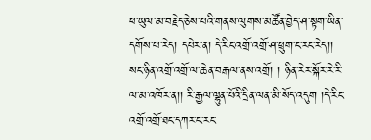ཕ་ཡུལ་མ་བརྗེད་ཅེས་པའི་གནས་ལུགས་མཚོན་བྱེད་ཤ་སྟག་ཡིན་དགོས་པ་རེད། དཔེར་ན། དེ་རིང་འགྲོ་འགྲོ་ཤ་ཕྲུག་ང་རང་རེད།། སང་ཉིན་འགྲོ་འགྲོ་ལ་ཆེན་བརྒལ་ནས་འགྲོ། ། ཉིན་རེར་སྐོར་རེ་རི་ལ་མ་འཁོར་ན།། རི་རྒྱལ་ལྷུན་པོའི་དྲིན་ལན་མི་སོད་འདུག །དེ་རིང་འགྲོ་འགྲོ་ཐང་དཀར་ང་རང་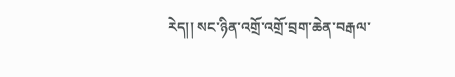རེད།། སང་ཉིན་འགྲོ་འགྲོ་བྲག་ཆེན་བརྒལ་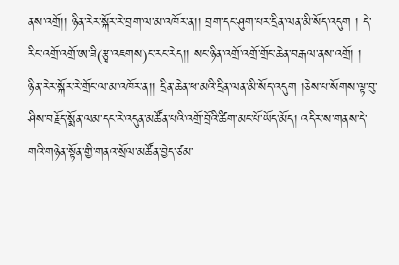ནས་འགྲོ།། ཉིན་རེར་སྐོར་རེ་བྲག་ལ་མ་འཁོར་ན།། བྲག་དང་ཤུག་པར་དྲིན་ལན་མི་སོད་འདུག ། དེ་རིང་འགྲོ་འགྲོ་ཨ་ཟི(རྩྭ་འཇགས)ང་རང་རེད།། སང་ཉིན་འགྲོ་འགྲོ་གྲོང་ཆེན་བརྒལ་ནས་འགྲོ། ། ཉིན་རེར་སྐོར་རེ་གྲོང་ལ་མ་འཁོར་ན།། དྲིན་ཆེན་ཕ་མའི་དྲིན་ལན་མི་སོད་འདུག །ཅེས་པ་སོགས་ལྟ་བུ་ཤིས་བརྗོད་སྨོན་ལམ་དང་རེ་འདུན་མཚོན་པའི་འགྲོ་བྲོའི་ཚིག་མང་པོ་ཡོད་མོད། འདིར་ས་གནས་དེ་གའི་གཉེན་སྟོན་གྱི་གནའ་སྲོལ་མཚོན་བྱེད་ཙམ་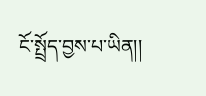ངོ་སྤྲོད་བྱས་པ་ཡིན།།